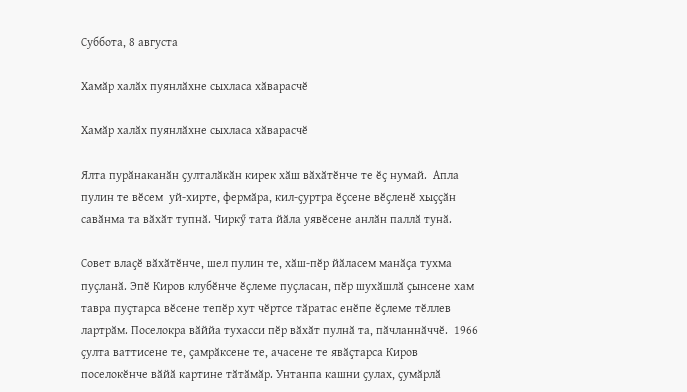Суббота, 8 августа

Хамӑр халӑх пуянлӑхне сыхласа хӑварасчӗ

Хамӑр халӑх пуянлӑхне сыхласа хӑварасчӗ

Ялта пурӑнаканӑн ҫулталӑкӑн кирек хӑш вӑхӑтӗнче те ӗҫ нумай.  Апла пулин те вӗсем  уй-хирте, фермӑра, кил-ҫуртра ӗҫсене вӗҫленӗ хыҫҫӑн савӑнма та вӑхӑт тупнӑ. Чиркӳ тата йӑла уявӗсене анлӑн паллӑ тунӑ.

Совет влаҫӗ вӑхӑтӗнче, шел пулин те, хӑш-пӗр йӑласем манӑҫа тухма пуҫланӑ. Эпӗ Киров клубӗнче ӗҫлеме пуҫласан, пӗр шухӑшлӑ ҫынсене хам тавра пуҫтарса вӗсене тепӗр хут чӗртсе тӑратас енӗпе ӗҫлеме тӗллев лартрӑм. Поселокра вӑййа тухасси пӗр вӑхӑт пулнӑ та, пӑчланнӑччӗ.  1966 ҫулта ваттисене те, ҫамрӑксене те, ачасене те явӑҫтарса Киров поселокӗнче вӑйӑ картине тӑтӑмӑр. Унтанпа кашни ҫулах, ҫумӑрлӑ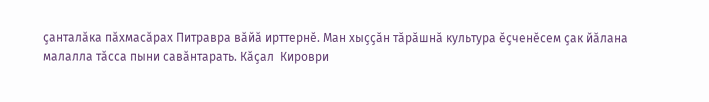ҫанталӑка пӑхмасӑрах Питравра вӑйӑ ирттернӗ. Ман хыҫҫӑн тӑрӑшнӑ культура ӗҫченӗсем ҫак йӑлана малалла тӑсса пыни савӑнтарать. Кӑҫал  Кироври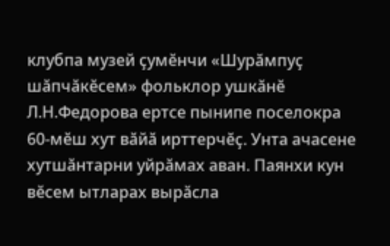клубпа музей ҫумӗнчи «Шурӑмпуҫ шӑпчӑкӗсем» фольклор ушкӑнӗ Л.Н.Федорова ертсе пынипе поселокра 60-мӗш хут вӑйӑ ирттерчӗҫ. Унта ачасене хутшӑнтарни уйрӑмах аван. Паянхи кун вӗсем ытларах вырӑсла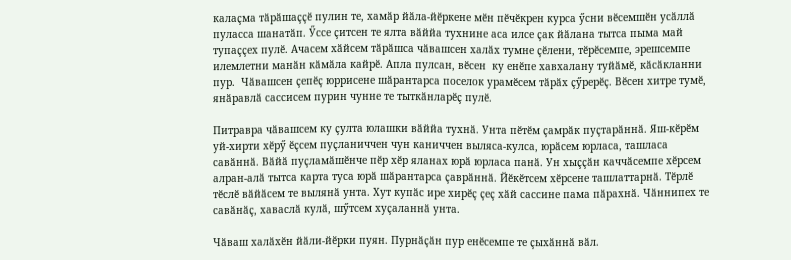калаҫма тӑрӑшаҫҫӗ пулин те, хамӑр йӑла-йӗркене мӗн пӗчӗкрен курса ӳсни вӗсемшӗн усӑллӑ пуласса шанатӑп. Ӳссе ҫитсен те ялта вӑййа тухнине аса илсе ҫак йӑлана тытса пыма май тупаҫҫех пулӗ. Ачасем хӑйсем тӑрӑшса чӑвашсен халӑх тумне ҫӗлени, тӗрӗсемпе, эрешсемпе илемлетни манӑн кӑмӑла кайрӗ. Апла пулсан, вӗсен  ку енӗпе хавхалану туйӑмӗ, кӑсӑкланни пур.  Чӑвашсен ҫепӗҫ юррисене шӑрантарса поселок урамӗсем тӑрӑх ҫӳрерӗҫ. Вӗсен хитре тумӗ, янӑравлӑ сассисем пурин чунне те тыткӑнларӗҫ пулӗ.

Питравра чӑвашсем ку ҫулта юлашки вӑййа тухнӑ. Унта пӗтӗм ҫамрӑк пуҫтарӑннӑ. Яш-кӗрӗм уй-хирти хӗрӳ ӗҫсем пуҫланиччен чун каниччен выляса-кулса, юрӑсем юрласа, ташласа савӑннӑ. Вӑйӑ пуҫламӑшӗнче пӗр хӗр яланах юрӑ юрласа панӑ. Ун хыҫҫӑн каччӑсемпе хӗрсем алран-алӑ тытса карта туса юрӑ шӑрантарса ҫаврӑннӑ. Йӗкӗтсем хӗрсене ташлаттарнӑ. Тӗрлӗ тӗслӗ вӑйӑсем те вылянӑ унта. Хут купӑс ире хирӗҫ ҫеҫ хӑй сассине пама пӑрахнӑ. Чӑннипех те савӑнӑҫ, хаваслӑ кулӑ, шӳтсем хуҫаланнӑ унта.

Чӑваш халӑхӗн йӑли-йӗрки пуян. Пурнӑҫӑн пур енӗсемпе те ҫыхӑннӑ вӑл.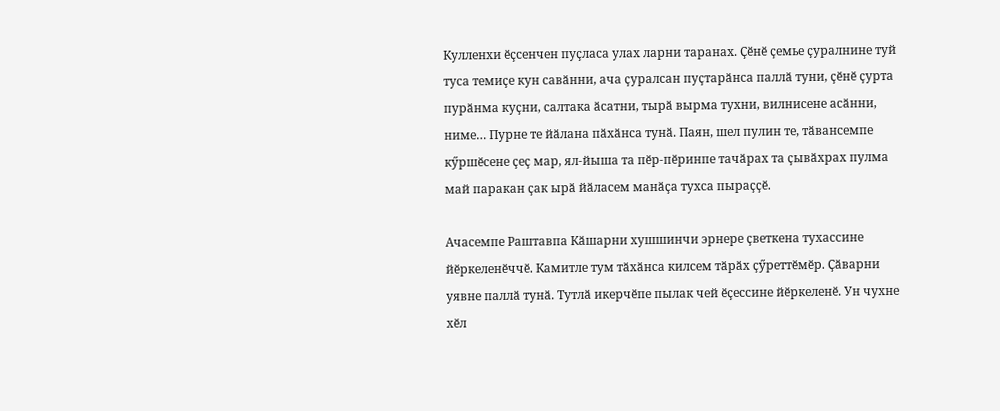Кулленхи ӗҫсенчен пуҫласа улах ларни таранах. Ҫӗнӗ ҫемье ҫуралнине туй туса темиҫе кун савӑнни, ача ҫуралсан пуҫтарӑнса паллӑ туни, ҫӗнӗ ҫурта пурӑнма куҫни, салтака ӑсатни, тырӑ вырма тухни, вилнисене асӑнни, ниме… Пурне те йӑлана пӑхӑнса тунӑ. Паян, шел пулин те, тӑвансемпе кӳршӗсене ҫеҫ мар, ял-йыша та пӗр-пӗринпе тачӑрах та ҫывӑхрах пулма май паракан ҫак ырӑ йӑласем манӑҫа тухса пыраҫҫӗ.

Ачасемпе Раштавпа Кӑшарни хушшинчи эрнере ҫветкена тухассине йӗркеленӗччӗ. Камитле тум тӑхӑнса килсем тӑрӑх ҫӳреттӗмӗр. Ҫӑварни уявне паллӑ тунӑ. Тутлӑ икерчӗпе пылак чей ӗҫессине йӗркеленӗ. Ун чухне хӗл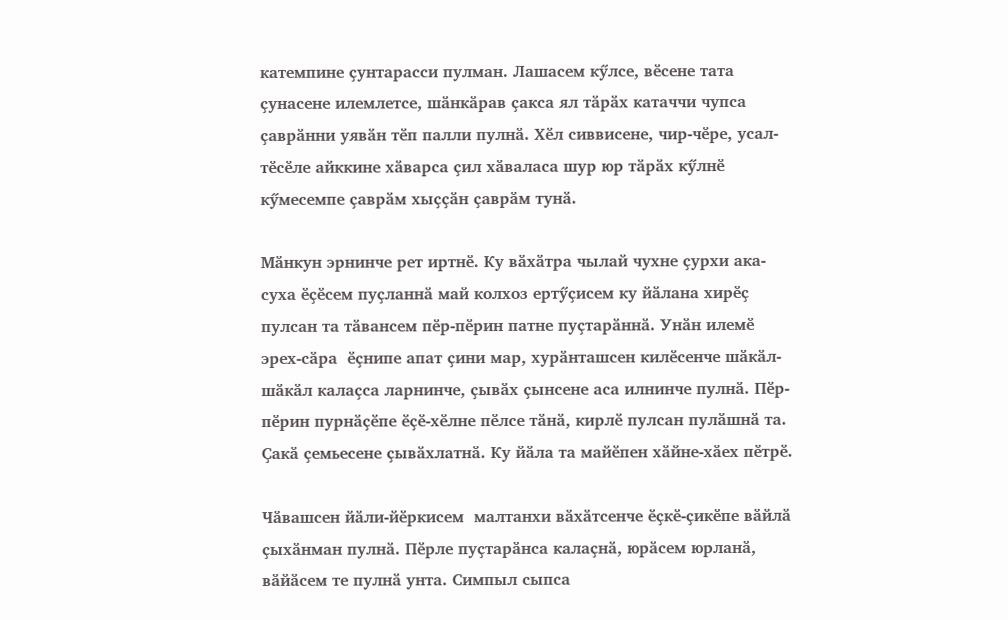катемпине ҫунтарасси пулман. Лашасем кӳлсе, вӗсене тата ҫунасене илемлетсе, шӑнкӑрав ҫакса ял тӑрӑх катаччи чупса ҫаврӑнни уявӑн тӗп палли пулнӑ. Хӗл сиввисене, чир-чӗре, усал-тӗсӗле айккине хӑварса ҫил хӑваласа шур юр тӑрӑх кӳлнӗ кӳмесемпе ҫаврӑм хыҫҫӑн ҫаврӑм тунӑ.

Мӑнкун эрнинче рет иртнӗ. Ку вӑхӑтра чылай чухне ҫурхи ака-суха ӗҫӗсем пуҫланнӑ май колхоз ертӳҫисем ку йӑлана хирӗҫ пулсан та тӑвансем пӗр-пӗрин патне пуҫтарӑннӑ. Унӑн илемӗ эрех-сӑра  ӗҫнипе апат ҫини мар, хурӑнташсен килӗсенче шӑкӑл-шӑкӑл калаҫса ларнинче, ҫывӑх ҫынсене аса илнинче пулнӑ. Пӗр-пӗрин пурнӑҫӗпе ӗҫӗ-хӗлне пӗлсе тӑнӑ, кирлӗ пулсан пулӑшнӑ та. Ҫакӑ ҫемьесене ҫывӑхлатнӑ. Ку йӑла та майӗпен хӑйне-хӑех пӗтрӗ.

Чӑвашсен йӑли-йӗркисем  малтанхи вӑхӑтсенче ӗҫкӗ-ҫикӗпе вӑйлӑ ҫыхӑнман пулнӑ. Пӗрле пуҫтарӑнса калаҫнӑ, юрӑсем юрланӑ, вӑйӑсем те пулнӑ унта. Симпыл сыпса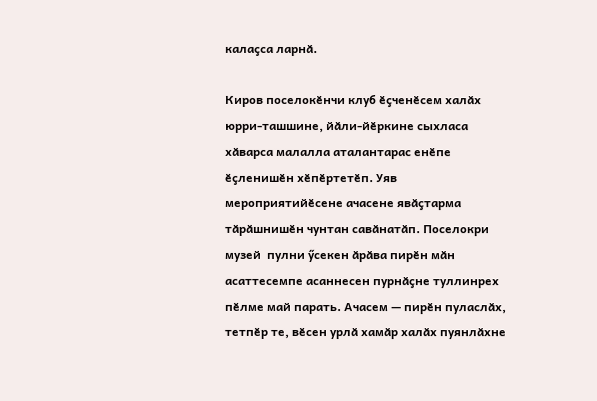калаҫса ларнӑ.

Киров поселокӗнчи клуб ӗҫченӗсем халӑх юрри-ташшине, йӑли-йӗркине сыхласа хӑварса малалла аталантарас енӗпе ӗҫленишӗн хӗпӗртетӗп. Уяв мероприятийӗсене ачасене явӑҫтарма тӑрӑшнишӗн чунтан савӑнатӑп. Поселокри музей  пулни ӳсекен ӑрӑва пирӗн мӑн асаттесемпе асаннесен пурнӑҫне туллинрех пӗлме май парать. Ачасем — пирӗн пуласлӑх, тетпӗр те, вӗсен урлӑ хамӑр халӑх пуянлӑхне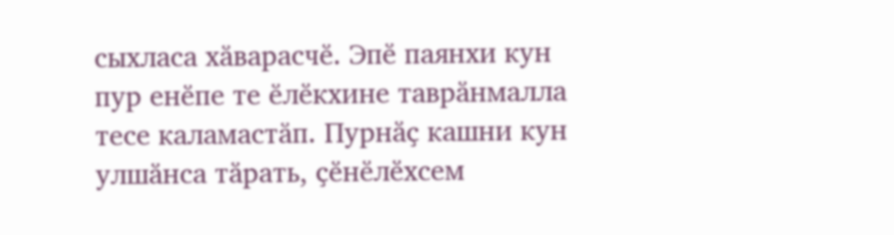сыхласа хӑварасчӗ. Эпӗ паянхи кун пур енӗпе те ӗлӗкхине таврӑнмалла тесе каламастӑп. Пурнӑҫ кашни кун улшӑнса тӑрать, ҫӗнӗлӗхсем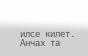илсе килет. Анчах та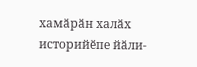хамӑрӑн халӑх историйӗпе йӑли-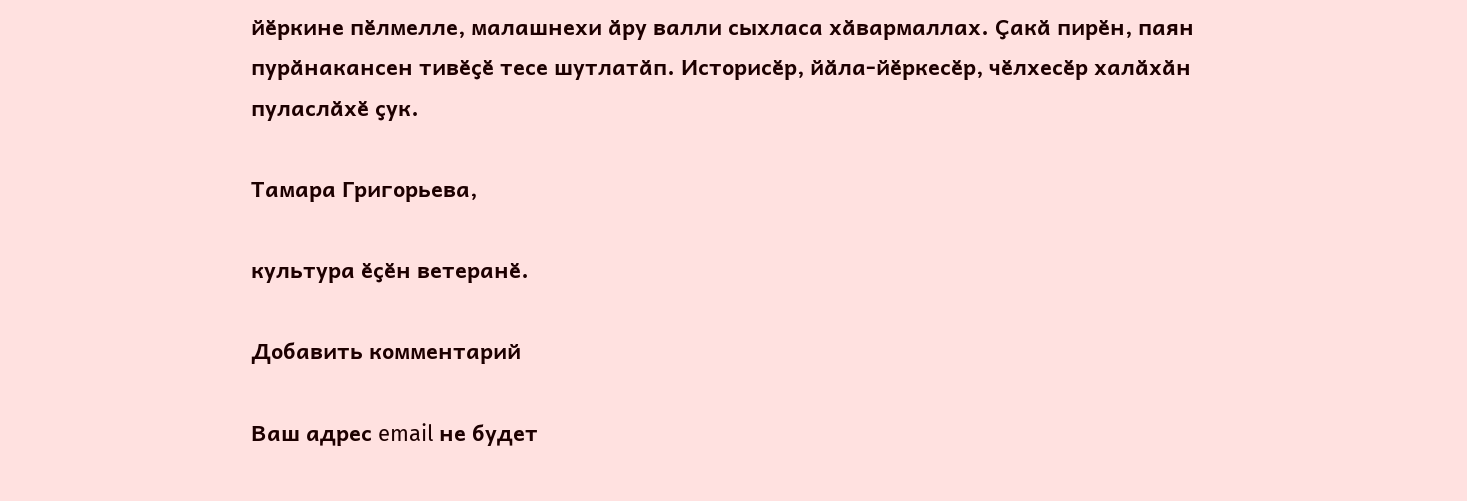йӗркине пӗлмелле, малашнехи ӑру валли сыхласа хӑвармаллах. Ҫакӑ пирӗн, паян пурӑнакансен тивӗҫӗ тесе шутлатӑп. Историсӗр, йӑла-йӗркесӗр, чӗлхесӗр халӑхӑн пуласлӑхӗ ҫук.

Тамара Григорьева,

культура ӗҫӗн ветеранӗ.

Добавить комментарий

Ваш адрес email не будет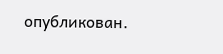опубликован.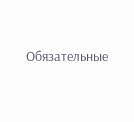Обязательные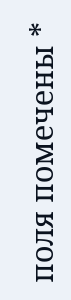поля помечены *